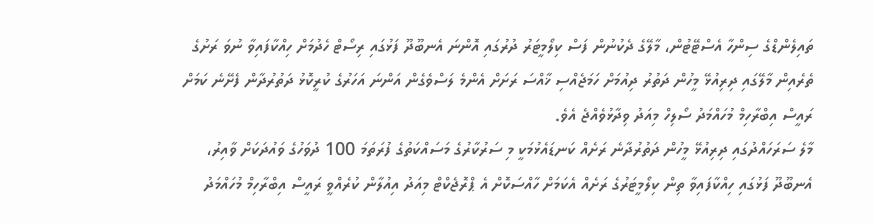ތައިލެންޑްގެ ސިންހާ އެސްޓޭޓުން، މާލޭގެ ދެކުނުން ފަސް ކިލޯމީޓަރު ދުރުގައި އޮންނަ އެނބޫދޫ ފަޅުގައި ރިސޯޓް ހެދުމަށް ހިއްކާފައިވާ ނުވަ ރަށުގެ ތެރެއިން މާލޭގައި ދިރިއުޅޭ މީހުން ދަތުރު ދިއުމަށް ހަމަޖެއްސި ޚާއްސަ ރަށަށް އެންމެ ލަސްވެގެން އަންނަ އަހަރުގެ ކުރީކޮޅު ދަތުރުދާން ފެށޭނެ ކަމަށް ރައީސް އިބްރާހިމް މުހައްމަދު ސޯލިހް މިއަދު ވިދާޅުވެއްޖެ އެވެ.
މާލެ ސަރަހައްދުގައި ދިރިއުޅޭ މީހުން ދަތުރުދާނެ ރަށެއް ކަނޑައެޅުމަކީ މި ސަރުކާރުގެ މަސައްކަތުގެ ފުރަތަމަ 100 ދުވަހުގެ ވައުދަކަށް ވާއިރު، އެނބޫދޫ ފަޅުގައި ހިއްކާފައިވާ ތިން ކިލޯމީޓަރުގެ ރަށެއް އެކަމަށް ހާއްސަކޮށް އެ ޕްރޮޖެކްޓް މިއަދު އިއުލާން ކުރެއްވީ ރައީސް އިބްރާހިމް މުހައްމަދު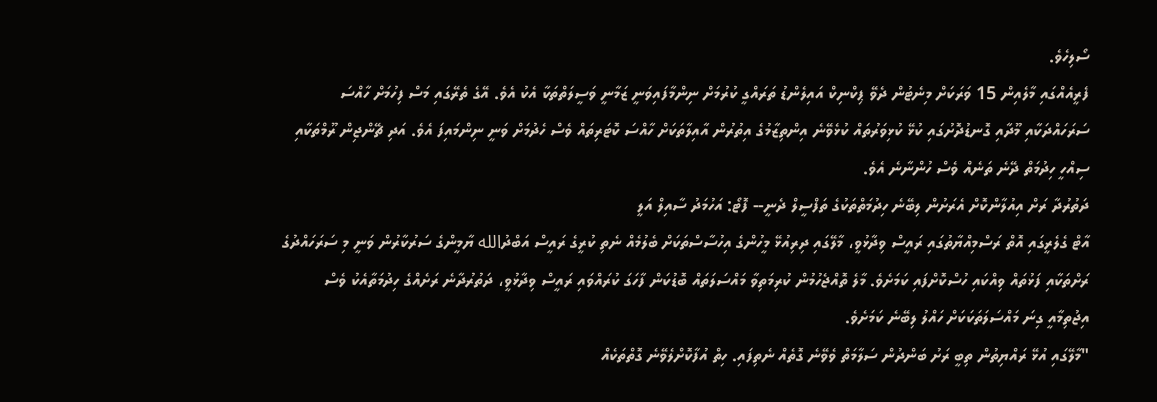ސޯލިހެވެ.
ފެރީއެއްގައި މާލެއިން 15 ވަރަކަށް މިނެޓުން ދެވޭ ޕިކްނިކް އައިލެންޑު ތަރައްގީ ކުރުމަށް ނިންމާފައިވަނީ ޒަމާނީ ވަސީލަތްތަކާ އެކު އެވެ. އޭގެ ތެރޭގައި މަސް ފިހުމަށް ހާއްސަ ސަރަހައްދަކާއި މޫދާއި ގޮނޑުދޮށުގައި ކުޅޭ ކުޅިވަރުތައް ކުޅެވޭނެ އިންތިޒާމުގެ އިތުރުން އާއިލާތަކަށް ހާއްސަ ކޮޓަރިތައް ވެސް ހެދުމަށް ވަނީ ނިންމައިފަ އެވެ. އަދި ޗޭންޖިން ރޫމްތަކާއި ސިއްހީ ހިދުމަތް ދޭނެ ތަނެއް ވެސް ހުންނާނެ އެވެ.
ދަތުރުދާ ރަށް އިއުލާންކޮށް އެރަށުން ލިބޭނެ ހިދުމަތްތަކުގެ ތަފްސީލް ދެނީ-- ފޮޓޯ: އަހުމަދު ސާއިލް އަލީ
އާޓް ގެލެރީގައި އޮތް ރަސްމިއްޔާތުގައި ރައީސް ވިދާޅުވީ، މާލޭގައި ދިރިއުޅޭ މީހުންގެ އިހުސާސްތަކަށް ބެލުމެއް ނެތި ކުރީގެ ރައީސް އަބްދުالله ޔާމީންގެ ސަރުކާރުން ވަނީ މި ސަރަހައްދުގެ ރަށްތަކާއި ފަޅުތައް ވިއްކައި ހުސްކޮށްފައި ކަމަށެވެ. މާލެ ތޮއްޖެހުމުން ކުރިމަތިވާ މައްސަލަތައް ބޮޑުކަން ފާހަގަ ކުރައްވައި ރައީސް ވިދާޅުވީ، ދަތުރުދާނެ ރަށެއްގެ ހިދުމަތާއެކު ވެސް އިޖުތިމާއީ ގިނަ މައްސަލަތަކަކަށް ހައްލު ލިބޭނެ ކަމަށެވެ.
"މާލޭގައި އުޅޭ ރައްޔިތުން ތިބީ ރަށު ބަންދުން ސަލާމަތް ވެވޭނެ ގޮތެއް ނެތިފައި. ހިތް އުފާކޮށްލެވޭނެ ގޮތްތަކެއް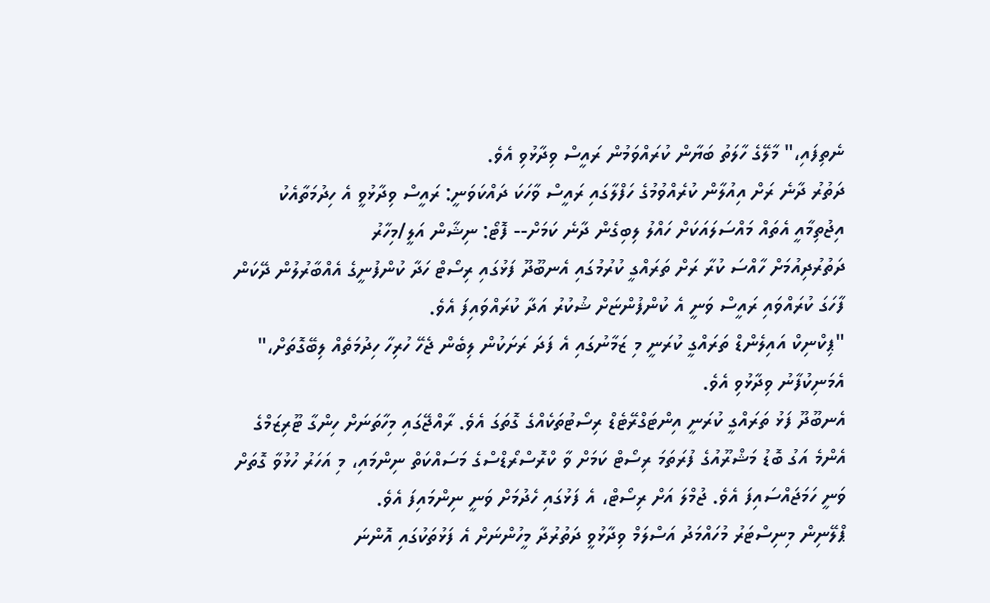ނެތިފައި،" މާލޭގެ ހާލަތު ބަޔާން ކުރައްވަމުން ރައީސް ވިދާޅުވި އެވެ.
ދަތުރު ދާނެ ރަށް އިއުލާން ކުރެއްވުމުގެ ހަފްލާގައި ރައީސް ވާހަކަ ދައްކަވަނީ: ރައީސް ވިދާޅުވީ އެ ހިދުމަތާއެކު އިޖުތިމާއީ އެތައް މައްސަލައަކަށް ހައްލު ލިބިގެން ދާނެ ކަމަށް-- ފޮޓޯ: ނިޝާން އަލީ/މިހާރު
ދަތުރުދިއުމަށް ހާއްސަ ކުރާ ރަށް ތަރައްގީ ކުރުމުގައި އެނބޫދޫ ފަޅުގައި ރިސޯޓް ހަދާ ކުންފުނީގެ އެއްބާރުލުން ދޭކަން ފާހަގަ ކުރައްވައި ރައީސް ވަނީ އެ ކުންފުންޏަށް ޝުކުރު އަދާ ކުރައްވައިފަ އެވެ.
"ޕިކްނިކް އައިލެންޑް ތަރައްގީ ކުރަނީ މި ޒަމާނުގައި އެ ފަދަ ރަށަކުން ލިބެން ޖެހޭ ހުރިހާ ހިދުމަތެއް ލިބޭގޮތަށް،" އެމަނިކުފާނު ވިދާޅުވި އެވެ.
އެނބޫދޫ ފަޅު ތަރައްގީ ކުރަނީ އިންޓަގްރޭޓެޑް ރިސޯޓުތަކެއްގެ ގޮތަގަ އެވެ. ރާއްޖޭގައި މިހާތަނަށް ހިންގާ ޓޫރިޒަމްގެ އެންމެ އަގު ބޮޑު މަޝްރޫއުގެ ފުރަތަމަ ރިސޯޓް ކަމަށް ވާ ކްރޮސްރޯޑްސްގެ މަސައްކަތް ނިންމައި، މި އަހަރު ހުޅުވާ ގޮތަށް ވަނީ ހަމަޖައްސައިފަ އެވެ. ޖުމްލަ އަށް ރިސޯޓް، އެ ފަޅުގައި ހެދުމަށް ވަނީ ނިންމައިފަ އެވެ.
ޕްލޭނިން މިނިސްޓަރު މުހައްމަދު އަސްލަމް ވިދާޅުވީ ދަތުރުދާ މީހުންނަށް އެ ފަޅުތަކުގައި އޮންނަ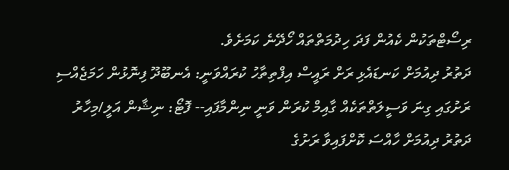ރިސޯޓްތަކުން ކެއުން ފަދަ ހިދުމަތްތައް ހޯދޭނެ ކަމަށެވެ.
ދަތުރު ދިއުމަށް ކަނޑައެޅި ރަށް ރައީސް އިފްތިތާހު ކުރައްވަނީ: އެނބޫދޫ ފިނޮޅުން ހަމަޖެއްސި ރަށުގައި ގިނަ ވަސީލަތްތަކެއް ގާއިމް ކުރަން ވަނީ ނިންމާފައި-- ފޮޓޯ: ނިޝާން އަލީ/މިހާރު
ދަތުރު ދިއުމަށް ހާއްސަ ކޮށްފައިވާ ރަށުގެ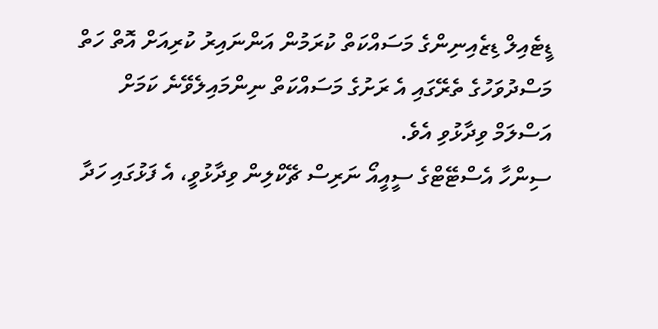ޑީޓެއިލް ޑިޒެއިނިންގެ މަސައްކަތް ކުރަމުން އަންނައިރު ކުރިއަށް އޮތް ހަތް މަސްދުވަހުގެ ތެރޭގައި އެ ރަށުގެ މަސައްކަތް ނިންމައިލެވޭނެ ކަމަށް އަސްލަމް ވިދާޅުވި އެވެ.
ސިންހާ އެސްޓޭޓްގެ ސީއީއޯ ނަރިސް ޗޭކްލިން ވިދާޅުވީ، އެ ފަޅުގައި ހަދާ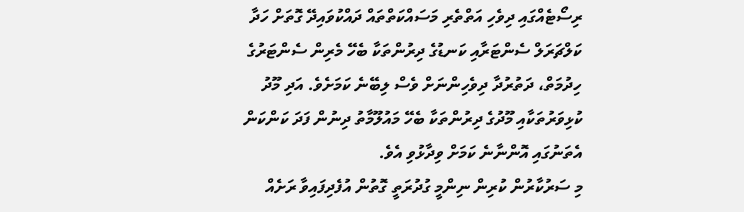ރިސޯޓެއްގައި ދިވެހި އަތްތެރި މަސައްކަތްތައް ދައްކުވައިދޭ ގޮތަށް ހަދާ ކަލްޗަރަލް ސެންޓަރާއި ކަނޑުގެ ދިރުންތަކާ ބެހޭ މެރިން ސެންޓަރުގެ ހިދުމަތް، ދަތުރުދާ ދިވެހިންނަށް ވެސް ލިބޭނެ ކަމަށެވެ. އަދި މޫދު ކުޅިވަރުތަކާއި މޫދުގެ ދިރުންތަކާ ބެހޭ މައުލޫމާތު ދިނުން ފަދަ ކަންކަން އެތަނުގައި އޮންނާނެ ކަމަށް ވިދާޅުވި އެވެ.
މި ސަރުކާރުން ކުރިން ނިންމީ ގުދުރަތީ ގޮތުން އުފެދިފައިވާ ރަށެއް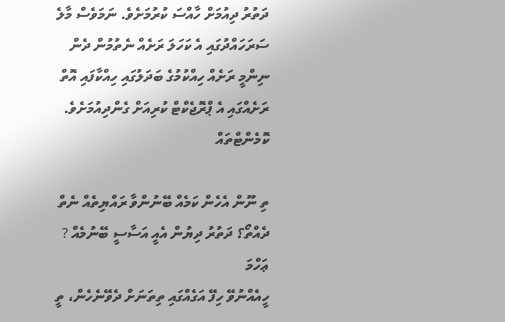ދަތުރު ދިއުމަށް ހާއްސަ ކުރުމަށެވެ. ނަމަވެސް މާލެ ސަރަހައްދުގައި އެ ކަހަލަ ރަށެއް ނެތުމުން ދެން ނިންމީ ރަށެއް ހިއްކުމުގެ ބަދަލުގައި ހިއްކާފައި އޮތް ރަށެއްގައި އެ ޕްރޮޖެކްޓް ކުރިއަށް ގެންދިއުމަށެވެ.
ކޮމެންޓްތައް

ތި ނޫން އެހެން ކަމެއް ބޭނުންވާ ރައްޔިތެއް ނެތް ދެއްތޯ؟ ދަތުރު ދިޔުން އެއީ އަސާސީ ބޭނުމެއް ?
ޢަހްމަ
ހީއެއްނުވޭ ހިފޭ އަގެއްގައި ތިތަނަށް ދެވޭނެހެން، ތީ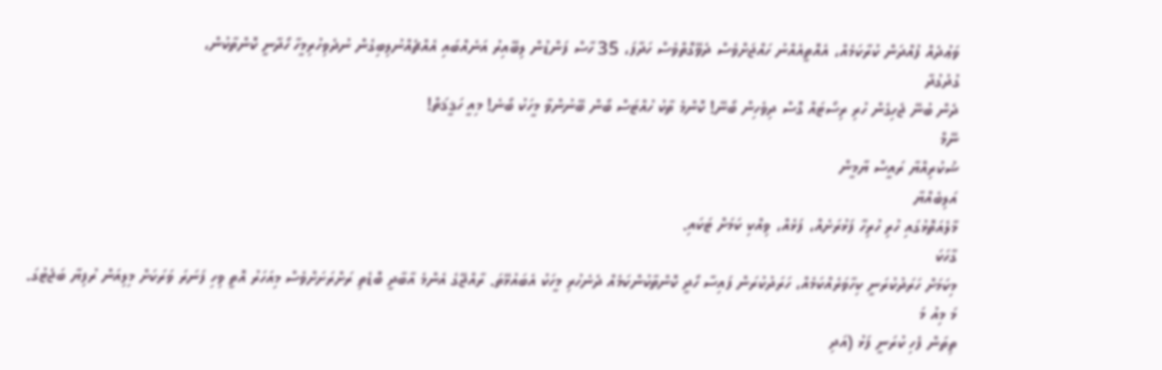ވަޢުދެއް ފުއްދަން ކުރާކަމެއް، އެއޮތީއެއްނު ހައްޖަށްވެސް ދެވޭގޮތްވެސް ހަދާފަ، 35 ހާސް ފަންޑުން ލިބޭއިރު އަނެއްބައި އެއްޗެއްނުލިބިގެން ނުދެވިހުރިމީހާ ހޯދާނީ ކޮންތާކުން،
ގުދުގުދާ
ދެން ބުނޭ ޖެހިގެން ހުރި ރިސޯޓައް ގޮސް ދިވެހިން ބޯނޭ! ކޮންމެ ތާކު ހުއްޓަސް ބޯން ބޭނުންވާ މީހަކު ބޯނެ! މިއީ ހަޤީޤަތް!
ނޭމް
ޝުކުރިއްޔާ ރައީސް ޔާމީން
އަލިބެއްޔާ
މާލެއަތޮޅުގައި ހުރި ހުރިހާ ފަޅުރަށެއް، ފަޅެއް، ވިއްކި ކަމަށް ޓަކައި.
ގާހަކަ
މިކަމަށް ހަރަދުކުރަނީ ކިހާވަރެއްކަމެއް، ހަރަދުކުރަން ފައިސާ ހޯދީ ކޮންތާކުންކަމެއް ދެނެހުރި މީހަކު އެބައުޅޭތަ. ރާއްޖޭގެ އެންމެ އާބާދީ ބޮޑެތި ރަށްރަށަށްވެސް މިއަހަރު އޮތީ ވިހި ފަނަރަ ވަރަކަށް މިލިއަން ރުފިޔާ ބަޖެޓުގަ.
މަ މިއު މަ
ތިތަން ފެހި ކުރަނީ ފަޅު (އަދި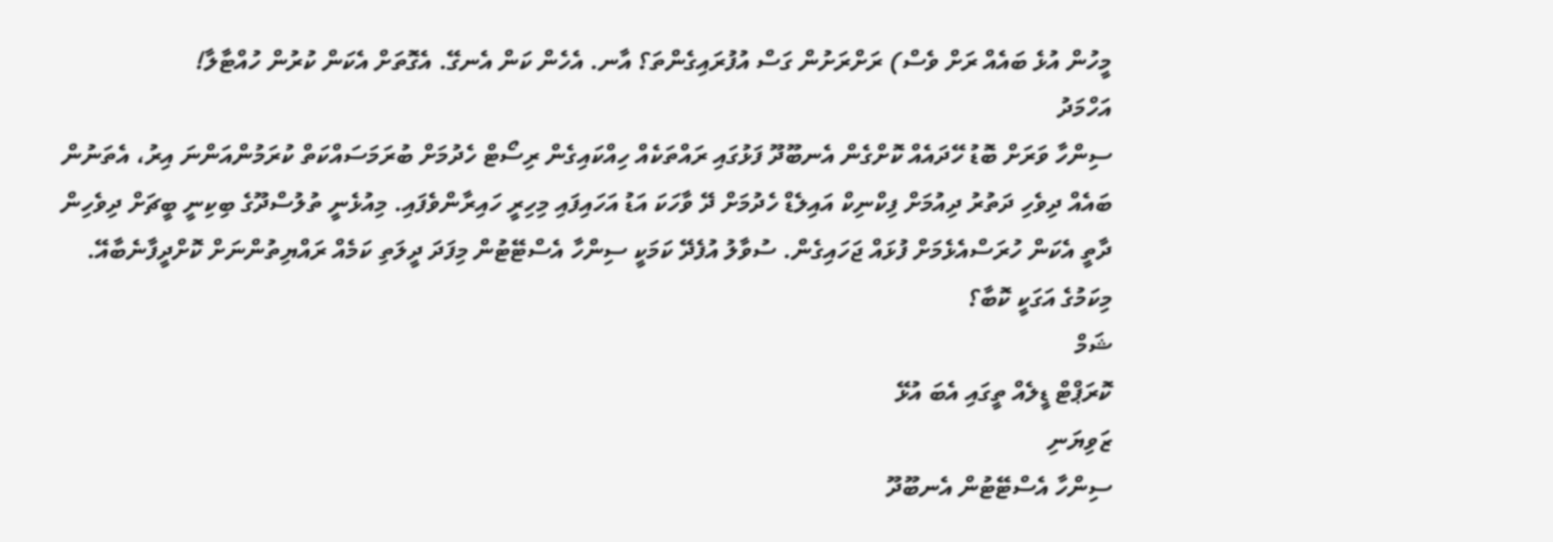މީހުން އުޅެ ބައެއް ރަށް ވެސް) ރަށްރަށުން ގަސް އުފުރައިގެންތަ؟ އާނ. އެހެން ކަން އެނގޭ. އެގޮތަށް އެކަން ކުރުން ހުއްޓާލާ!
އަހްމަދު
ސިންހާ ވަރަށް ބޮޑު ހޭދައެއް ކޮށްގެން އެނބޫދޫ ފަޅުގައި ރައްތަކެއް ހިއްކައިގެން ރިސޯޓް ހެދުމަށް ބުރަމަސައްކަތް ކުރަމުންއަންނަ އިރު، އެތަނުން ބައެއް ދިވެހި ދަތުރު ދިއުމަށް ފިކްނިކް އައިލެޑް ހެދުމަށް ދޭ ވާހަކަ އަޑު އަހައިފައި މިހިރީ ހައިރާންވެފައި. މިއުޅެނީ ތުލުސްދޫގެ ބިކިނީ ބީޗަށް ދިވެހިން ދާތީ އެކަން ހުރަސްއެޅެމަށް ފުޅައް ޖަހައިގެން. ސުވާލު އުފެދޭ ކަމަކީ ސިންހާ އެސްޓޭޓުން މިފަދަ ދީލަތި ކަމެއް ރައްޔިތުންނަށް ކޮށްދީފާނެބާއޭ. މިކަމުގެ އަގަކީ ކޮބާ؟
ޝަމް
ކޮރަޕްޓް ޑީލެއް ތީގައި އެބަ އުޅޭ
ޒަވިޔަނި
ސިންހާ އެސްޓޭޓުން އެނބޫދޫ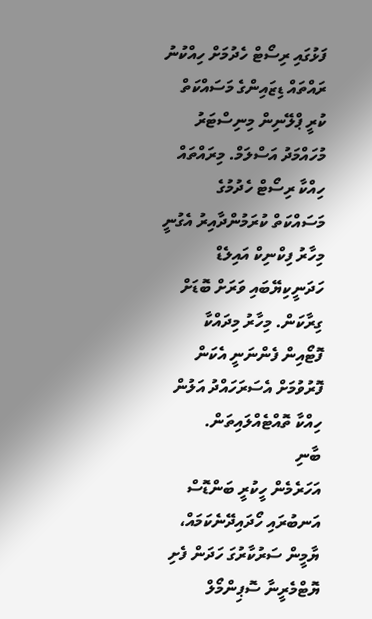ފަޅުގައި ރިސޯޓް ހެދުމަށް ހިއްކުނު ރައްތައް ޑިޒައިންގެ މަސައްކަތް ކުރީ ޕްލޭނިން މިނިސްޓަރު މުހައްމަދު އަސްލަމް. މިރައްތައް ހިއްކާ ރިސޯޓް ހެދުމުގެ މަސައްކަތް ކުރަމުންދާއިރު އެގުނީ މިހާރު ފިކްނިކް އައިލެޑް ހަދަނީކިޔޭބައި ވަރަށް ބޮޑަށް ގިރާކަން. މިހާރު މިދައްކާ ފޮޓޯއިން ފެންނަނީ އެކަން ފޮރުވުމަށް އެސަރަހައްދު އަލުން ހިއްކާ ތޮއްޓެއްލައިތަން.
ބާނި
އަހަރެމެން ހީކުރީ ބަންޑޮސް އަނބުރައި ހޯދައިދޭނެކަމައް، ޔާމީން ސަރުކާރުގަ ހަދަން ފެށި ޔޮޓްމެރީނާ ސޮޕިންމޯލް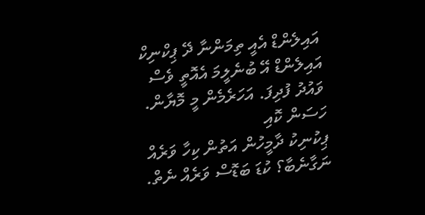އައިލެންޑް އެއީ ތިމަންނާ ދޭ ޕިކްނިކް އައިލެންޑް އޭ ބުނެލީމަ އެއޮތީ ވެސް ވައުދު ފުދިފަ. އަހަރެމެން މީ މޮޔާން.
ހަސަން ކޮއި
ޕިކުނިކު ދާމީހުން އަތުން ކިހާ ވަރެއް ނަގާނެބާ؟ ކުޑަ ބަޑޮސް ވަރެއް ނެތް.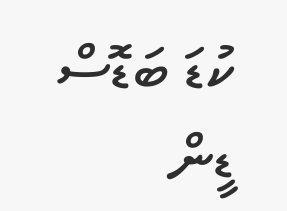ކުޑަ ބަޑޮސް ޑީން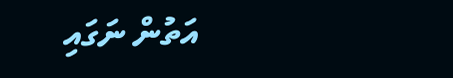އަތުން ނަގައި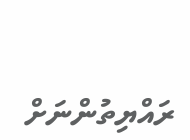ރައްޔިތުންނަށް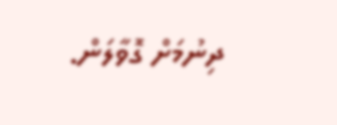ދިނުމަށް ގޮވާލަން.